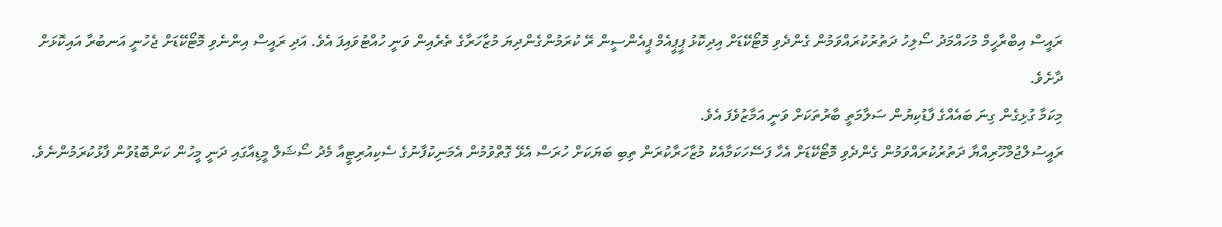ރައީސް އިބްރާހީމް މުހައްމަދު ސޯލިހު ދަތުރުކުރައްވަމުން ގެންދެވި މޮޓޯކޭޑަށް އިދިކޮޅު ޕީޕީއެމް ޕީއެންސީން ރޭ ކުރަމުންގެންދިޔަ މުޒާހަރާގެ ތެރެއިން ވަނީ ހުއްޓުވައިފަ އެވެ. އަދި ރައީސް އިންނެވި މޮޓޯކޭޑަށް ޖެހުނީ އަނބުރާ އައިކޮޅަށް ދާށެވެ.
މިކަމާ ގުޅިގެން ގިނަ ބައެއްގެ ފާޑުކިޔުން ސަލާމަތީ ބާރުތަކަށް ވަނީ އަމާޒުވެފަ އެވެ.
ރައީސުލްޖުމްހޫރިއްޔާ ދަތުރުކުރައްވަމުން ގެންދެވި މޮޓޯކޭޑަށް އެހާ ފަސޭހަކަމާއެކު މުޒާހަރާކުރަން ތިބި ބަޔަކަށް ހުރަސް އެޅޭ ގޮތްވުމުން އެމަނިކުފާނުގެ ސެކިއުރިޓީއާ މެދު ސޯޝަލް މީޑިއާގައި ދަނީ މީހުން ކަންބޮޑުވުން ފާޅުކުރަމުންނެވެ.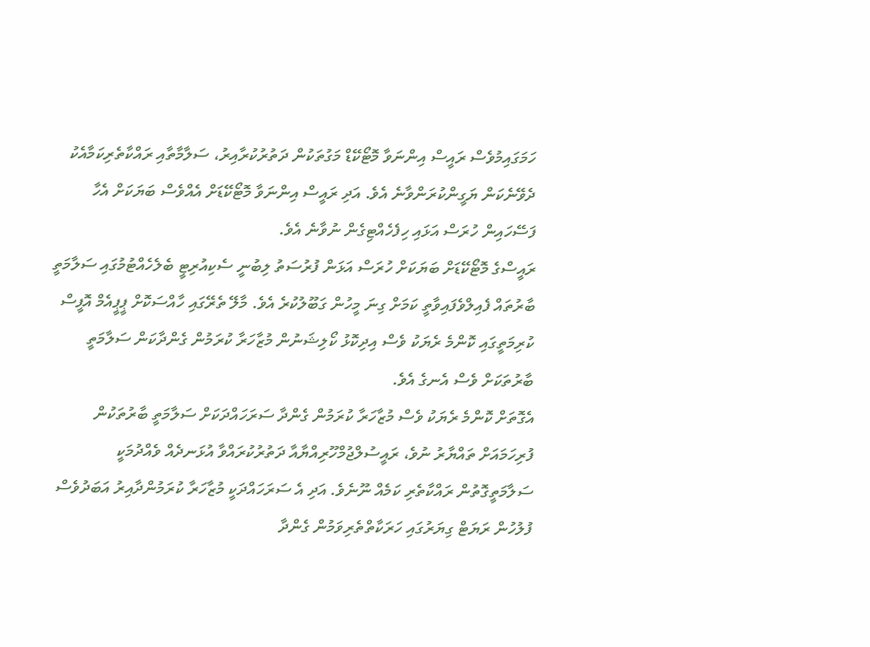ހަމަގައިމުވެސް ރައީސް އިންނަވާ މޮޓޯކޭޑް މަގުތަކުން ދަތުރުކުރާއިރު، ސަލާމާތާއި ރައްކާތެރިކަމާއެކު ދެވޭނެކަން ޔަގީންކުރަންވާނެ އެވެ. އަދި ރައީސް އިންނަވާ މޮޓޯކޭޑަށް އެއްވެސް ބަޔަކަށް އެހާ ފަސޭހައިން ހުރަސް އަޅައި ހިފެހެއްޓިގެން ނުވާނެ އެވެ.
ރައީސްގެ މޮޓޯކޭޑަށް ބަޔަކަށް ހުރަސް އަޅަން ފުރުސަތު ލިބުނީ ސެކިއުރިޓީ ބެލެހެއްޓުމުގައި ސަލާމަތީ ބާރުތައް ފެއިލްވެފައިވާތީ ކަމަށް ގިނަ މީހުން ގަބޫލުކުރެ އެވެ. މާލޭ ތެރޭގައި ހާއްސަކޮށް ޕީޕީއެމް އޮފީސް ކުރިމަތީގައި ކޮންމެ ރެޔަކު ވެސް އިދިކޮޅު ކޯލިޝަނުން މުޒާހަރާ ކުރަމުން ގެންދާކަން ސަލާމަތީ ބާރުތަކަށް ވެސް އެނގެ އެވެ.
އެގޮތަށް ކޮންމެ ރެޔަކު ވެސް މުޒާހަރާ ކުރަމުން ގެންދާ ސަރަހައްދަކަށް ސަލާމަތީ ބާރުތަކުން ފުރިހަމައަށް ތައްޔާރު ނުވެ، ރައީސުލްޖުމްހޫރިއްޔާއާ ދަތުރުކުރައްވާ އުޅަނދެއް ވެއްދުމަކީ ސަލާމަތީގޮތުން ރައްކާތެރި ކަމެއް ނޫނެވެ. އަދި އެ ސަރަހައްދަކީ މުޒާހަރާ ކުރަމުންދާއިރު އަބަދުވެސް ފުލުހުން ރަޔަޓް ގިޔަރުގައި ހަރަކާތްތެރިވަމުން ގެންދާ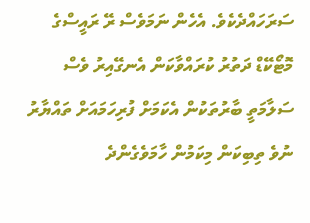ސަރަހައްދެކެވެ. އެހެން ނަމަވެސް ރޭ ރައީސްގެ މޮޓޯކޭޑް ދަތުރު ކުރައްވާކަން އެނގޭއިރު ވެސް ސަލާމަތީ ބާރުތަކުން އެކަމަށް ފުރިހަމައަށް ތައްޔާރު ނުވެ ތިބިކަން މިކަމުން ހާމަވެގެންދެ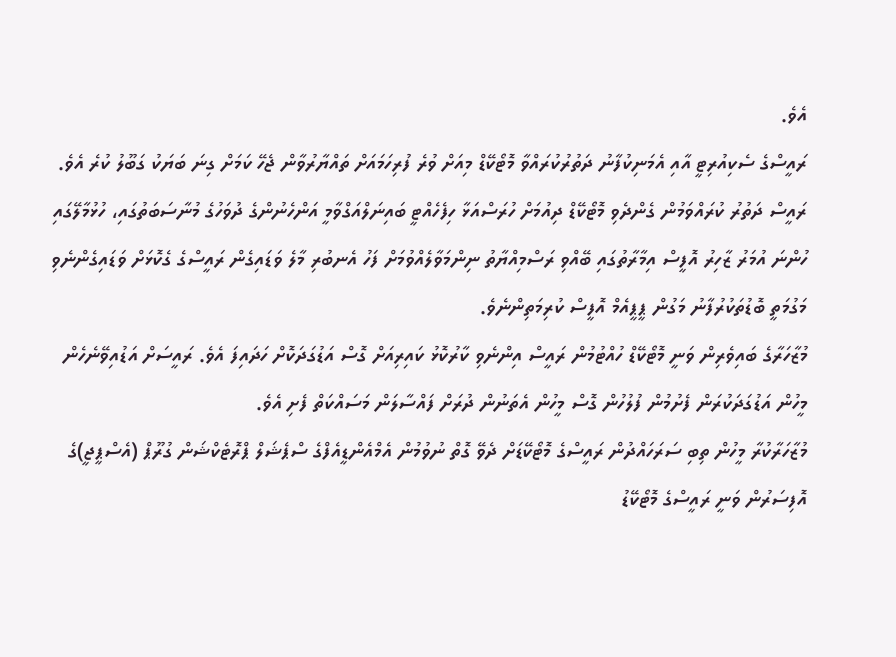އެވެ.
ރައީސްގެ ސެކިއުރިޓީ އާއި އެމަނިކުފާނު ދަތުރުކުރައްވާ މޮޓޯކޭޑް މިއަށް ވުރެ ފުރިހަމައަށް ތައްޔާރުވާން ޖެހޭ ކަމަށް ގިނަ ބަޔަކު ގަބޫލު ކުރެ އެވެ.
ރައީސް ދަތުރު ކުރައްވަމުން ގެންދެވި މޮޓޯކޭޑް ދިއުމަށް ހުރަސްއަޅާ ހިފެހެއްޓީ ބައިނަލްއަގްވާމީ އަންހެނުންގެ ދުވަހުގެ މުނާސަބަތުގައި، ހުޅުމާލޭގައި ހުންނަ އުމަރު ޒާހިރު އޮފީސް އިމާރާތުގައި ބޭއްވި ރަސްމިއްޔާތު ނިންމަވާލެއްވުމަށް ފަހު އެނބުރި މާލެ ވަޑައިގެން ރައީސްގެ ގެކޮޅަށް ވަޑައިގެންނެވި މަގުމަތީ ބޮޑުތަކުރުފާނު މަގުން ޕީޕީއެމް އޮފީސް ކުރިމަތިންނެވެ.
މުޒާހަރާގެ ބައިވެރިން ވަނީ މޮޓޯކޭޑް ހުއްޓުމުން ރައީސް އިންނެވި ކާރުކޮޅު ކައިރިއަށް ގޮސް އަޑުގަދަކޮށް ހަދައިފަ އެވެ. ރައީސަށް އަޑުއިވޭނެހެން މީހުން އަޑުގަދަކުރަން ފެށުމުން ފުލުހުން ގޮސް މީހުން އެތަނުން ދުރަށް ފައްސާލަން މަސައްކަތް ފެށި އެވެ.
މުޒާހަރާކުރާ މީހުން ތިބި ސަރަހައްދުން ރައީސްގެ މޮޓޯކޭޑަށް ދެވޭ ގޮތް ނުވުމުން އެމްއެންޑީއެފްގެ ސްޕެޝަލް ޕްރޮޓެކްޝަން ގުރޫޕް (އެސްޕީޖީ)ގެ އޮފިސަރުން ވަނީ ރައީސްގެ މޮޓޯކޭޑު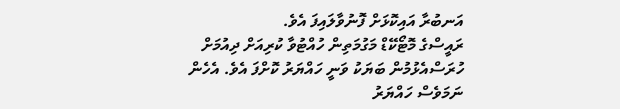އަނބުރާ އައިކޮޅަށް ފޮނުވާލައިފަ އެވެ.
ރައީސްގެ މޮޓޯކޭޑް މަގުމަތިން ހުއްޓުވާ ކުރިއަށް ދިއުމަށް ހުރަސްއެޅުމުން ބަޔަކު ވަނީ ހައްޔަރު ކޮށްފަ އެވެ. އެހެން ނަމަވެސް ހައްޔަރު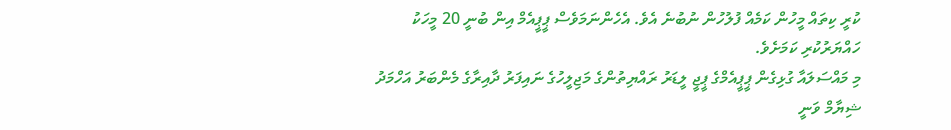ކުރީ ކިތައް މީހުން ކަމެއް ފުލުހުން ނުބުނެ އެވެ. އެހެންނަމަވެސް ޕީޕީއެމް އިން ބުނީ 20 މީހަކު ހައްޔަރުކުރި ކަމަށެވެ.
މި މައްސަލައާ ގުޅިގެން ޕީޕީއެމްގެ ޕީޖީ ލީޑަރު ރައްޔިތުންގެ މަޖިލީހުގެ ނައިފަރު ދާއިރާގެ މެންބަރު އަހްމަދު ޝިޔާމް ވަނީ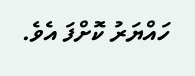ހައްޔަރު ކޮށްފަ އެވެ.